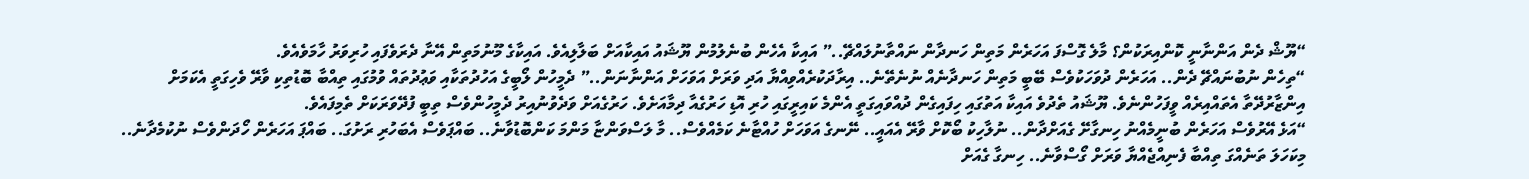“ޔޫޝް ދެން އަންނާނީ ކޮންއިރަކުން؟ މާލެ ގޮސްފަ އަހަރެން މަތިން ހަނދާން ނައްތާނުލައްޗޭ..” އައިކާ އެހެން ބުނެލުމުން ޔޫޝައު އައިކާއަށް ބަލާލިއެވެ. އައިކާގެ މޫނުމަތިން އޭނާ ދެރަވެފައި ހުރިވަރު ހާމަވެއެވެ.
“ތިހެން ނުބުނައްޗޭ ދެން.. އަހަރެން ދުވަހަކުވެސް ބޭބީ މަތިން ހަނދާނެއް ނުނެތޭނެ.. އިރާދަކުރެއްވިއްޔާ އަދި ވަރަށް އަވަހަށް އަންނާނަން..” ދެމީހުން ލޯބީގެ އަހުދުތަކާއި ވަޢުދުތައް ވުމުގައި ތިއްބާ ބޮޑުތިކި ވާރޭ ވެހިގަތީ އެކަމަށް އިންޒާރުދޭތާ އެތައްއިރެއް ވީފަހުންނެވެ. ޔޫޝައު ތެދުވެ އައިކާ އަތުގައި ހިފައިގެން ދުއްވައިގަތީ އެންމެ ކައިރީގައި ހުރި އޮޑި ހަރުގެއާ ދިމާއަށެވެ. ހަރުގެއަށް ވަދެވުނުއިރު ދެމީހުންވެސް ތިބީ ފުދޭވަރަކަށް ތެމިފައެވެ.
“އަޅެ އޭރުވެސް އަހަރެން ބުނީމެއްނު ހިނގާށޭ ގެއަށްދާން.. ނުލާހިކު ބޯކޮށް ވާރޭ އެއައީ.. ނޭނގެ އަވަހަށް ހުއްޓާނެ ކަމެއްވެސް.. މާ ލަސްވަންޏާ މަންމަ ކަންބޮޑުވާނެ.. ބައްޕަވެސް އެބަހުރި ރަށުގަ.. ބައްޕަ އަހަރެން ހޯދަންވެސް ނުކުމެދާނެ.. މިކަހަލަ ތަނެއްގަ ތިއްބާ ފެނިއްޖެއްޔާ ވަރަށް ގޯސްވާނެ.. ހިނގާ ގެއަށް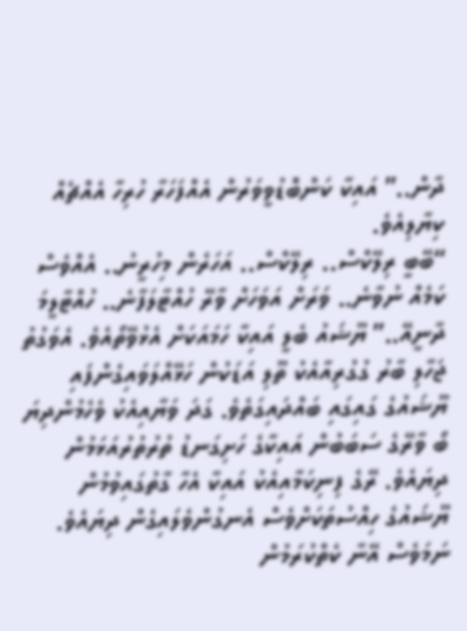ދާން..” އައިކާ ކަންބޮޑުވީވަރުން އެއްފަހަރާ ހުރިހާ އެއްޗެއް ކިޔާލިއެވެ.
“ބޭބީ ރިލޭކްސް.. ރިލޭކްސް.. އަހަރެން މިހުރީނު.. އެއްވެސް ކަމެއް ނުވާނެ.. ވަރަށް އަވަހަށް ވާރޭ ހުއްޓާލަފާނެ.. ހުއްޓާލީމަ ދާނީއޭ..” ޔޫޝައު ބެލީ އައިކާ ހަމައަކަށް އެޅުވޭތޯއެވެ. އެވަގުތު ޖަހާލި ބާރު ގުގުރިއާއެކު ތޫލި އަޑަކުން ހަޅޭއްލަވައިގެންފައި ޔޫޝައުގެ ގައިގައި ބައްދައިގަތެވެ. ގަދަ ވަޔާއިއެކު ވެހެމުންދިޔަ ބޯ ވާރޭގެ ސަބަބުން އައިކާގެ ހަށިގަނޑު ތުރުތުރުއަޅަމުން ދިޔައެވެ. ރޭގެ ފިނިކަމާއިއެކު އައިކާ އެހާ ގާތުގައިވުމުން ޔޫޝައުގެ ހިއްސުތަކަށްވެސް އެނގުންވެލައިގެން ދިޔައެވެ. ނަމަވެސް އޭނާ ކެތްކުރަމުން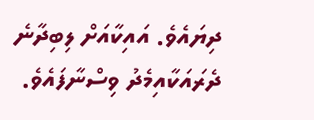ދިޔައެވެ. އައިކާއަށް ލިބިދާނެ ދެރައަކާއިމެދު ވިސްނާފައެވެ.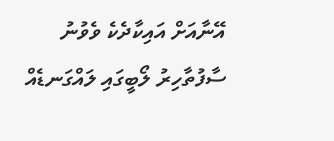އޭނާއަށް އައިކާދެކެ ވެވުނު ސާފުތާހިރު ލޯބީގައި ލައްގަނޑެއް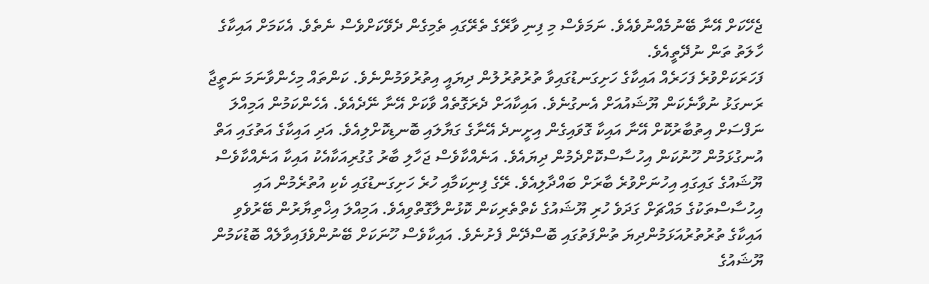ޖެހޭކަށް އޭނާ ބޭނުމެއްނުވެއެވެ. ނަމަވެސް މި ފިނި ވާރޭގެ ތެރޭގައި ތެމިގެން ދެވޭކަށްވެސް ނެތެވެ. އެކަމަށް އައިކާގެ ހާލަތު ތަން ނުދޭތީއެވެ.
ފަހަރަކަށްވުރެ ފަހަރެއް އައިކާގެ ހަށިގަނޑުގައިވާ ތުރުތުރުލުން ދިޔައީ އިތުރުވަމުންނެވެ. ކަންތައް މިހެންވާނަމަ ނަތީޖާ ރަނގަޅު ނުވާނެކަން ޔޫޝައުއަށް އެނގުނެވެ. އައިކާއަށް ދެރަގޮތެއް ވާކަށް އޭނާ ނޭދެއެވެ. އެހެންކަމުން އަމިއްލަ ނަފްސަށް އިތުބާރުކޮށް އޭނާ އައިކާ ގޮވައިގެން އިށީނދެ އޭނާގެ ގަޔާލައި ބޮނޑިކޮށްލިއެވެ. އަދި އައިކާގެ އަތުގައި އަތް އުނގުޅަމުން ހޫނުކަން އިހުސާސްކޮށްދެމުން ދިޔައެވެ. އަނެއްކާވެސް ޖަހާލި ބާރު ގުގުރިއަކާއެކު އައިކާ އަނެއްކާވެސް ޔޫޝައުގެ ގައިގައި އިހުނަށްވުރެ ބާރަށް ބައްދާލިއެވެ. ރޭގެ ފިނިކަމާއި ހުރެ ހަށިގަނޑުގައި ކެކި އުތުރެމުން އައި އިހުސާސްތަކުގެ މައްޗަށް ގަދަވެ ހުރި ޔޫޝައުގެ ކެތްތެރިކަން ކޮޅުންލާގޮތްވިއެވެ. އަމިއްލަ އިޚްތިޔާރުން ބޭރުވެވި އައިކާގެ ތުރުތުރުއަޅަމުންދިޔަ ތުންފަތުގައި ބޮސްދޭން ފެށުނެވެ. އައިކާވެސް ހޫނަކަށް ބޭނުންވެފައިވާލެއް ބޮޑުކަމުން ޔޫޝައުގެ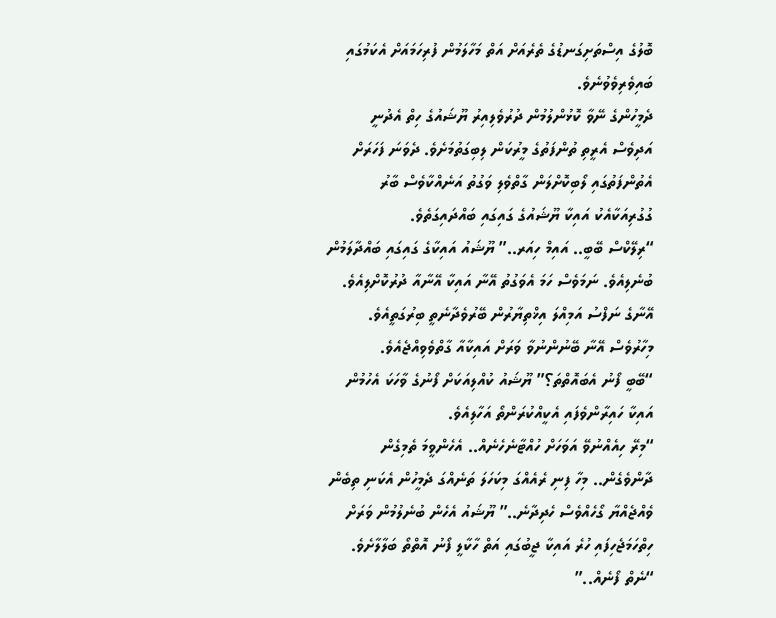ބޮލުގެ އިސްތަށިގަނޑުގެ ތެރެއަށް އަތް މަހާލަމުން ފުރިހަމައަށް އެކަމުގައި ބައިވެރިވެވުނެވެ.
ދެމީހުންގެ ނޭވާ ކޮޅުންލުމުން ދުރުވެލިއިރު ޔޫޝައުގެ ހިތް އެދުނީ އަދިވެސް އެރީތި ތުންފަތުގެ މީރުކަން ލިބިގަތުމަށެވެ. ދެވަނަ ފަހަރަށް އެތުންފަތުގައި ލޯބިކޮށްލަން ގާތްވެލި ވަގުތު އަނެއްކާވެސް ބާރު ގުގުރިއަކާއެކު އައިކާ ޔޫޝައުގެ ގައިގައި ބައްދައިގަތެވެ.
“ރިލޭކްސް ބޭބީ.. އައިމް ހިއަރ..” ޔޫޝައު އައިކާގެ ގައިގައި ބައްދާލަމުން ބުނެލިއެވެ. ނަމަވެސް ހަމަ އެވަގުތު އޭނާ އައިކާ އޭނާއާ ދުރުކޮށްލިއެވެ. އޭނާގެ ނަފްސު އަމިއްލަ އިޚްތިޔާރުން ބޭރުވެދާނެތީ ބިރުގަތީއެވެ. މިހާރުވެސް އޭނާ ބޭނުންނުވާ ވަރަށް އައިކާއާ ގާތްވެވިއްޖެއެވެ.
“ބޭބީ ފޯނު އެބައޮތްތަ؟” ޔޫޝައު ކުއްލިއަކަށް ފޯނުގެ ވާހަކަ އެހުމުން އައިކާ ހައިރާންވެފައި އެކީއްކުރަންތޯ އަހާލިއެވެ.
“މިރޭ ހިއެއްނުވޭ އަވަހަށް ހުއްޓާނެހެނެއް.. އެހެންވީމަ ތެމިގެން ދާންވެގެން.. މިހާ ފިނި ރެއެއްގަ މިކަހަލަ ތަނެއްގަ ދެމީހުން އެކަނި ތިބެން ވެއްޖެއްޔާ ގޯހެއްވެސް ހެދިދާނެ..” ޔޫޝައު އެހެން ބުނެލުމުން ވަރަށް ހިތްހަމަޖެހިފައި ހުރެ އައިކާ ޖީބުގައި އަތް ހާކާލީ ފޯނު އޮތްތޯ ބަލާލާށެވެ.
“ނެތް ފޯނެއް..”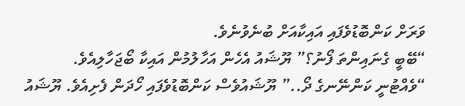ވަރަށް ކަންބޮޑުވެފައި އައިކާއަށް ބުނެވުނެވެ.
“ބޭބީ ގެނައިންތަ ފޯނު؟” ޔޫޝައު އެހެން އަހާލުމުން އައިކާ ބޯޖަހާލިއެވެ.
“ވެއްޓުނީ ކަންނޭނގެ ދޯ..” ޔޫޝައުވެސް ކަންބޮޑުވެފައި ހޯދަން ފެށިއެވެ. ޔޫޝައު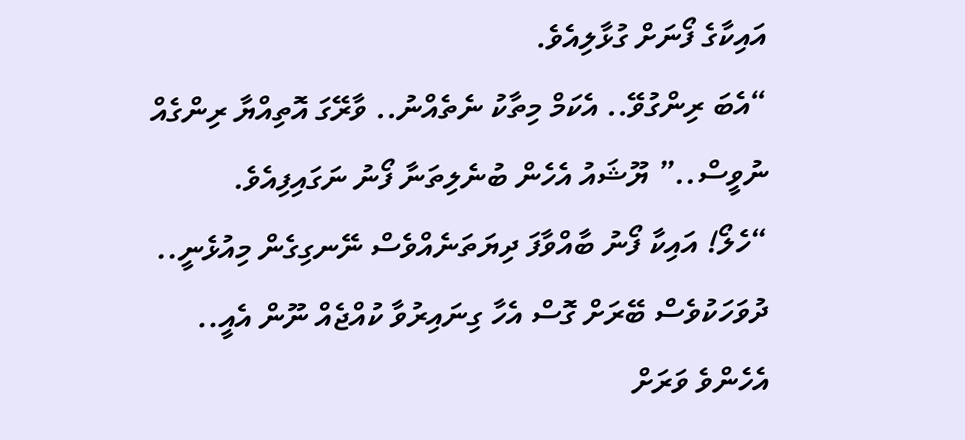އައިކާގެ ފޯނަށް ގުޅާލިއެވެ.
“އެބަ ރިންގުވޭ.. އެކަމް މިތާކު ނެތެއްނު.. ވާރޭގަ އޮތިއްޔާ ރިންގެއް ނުވީސް..” ޔޫޝައު އެހެން ބުނެލިތަނާ ފޯނު ނަގައިފިއެވެ.
“ހެލޯ! އައިކާ ފޯނު ބާއްވާފަ ދިޔަތަނެއްވެސް ނޭނގިގެން މިއުޅެނީ.. ދުވަހަކުވެސް ބޭރަށް ގޮސް އެހާ ގިނައިރުވާ ކުއްޖެއް ނޫން އެއީ.. އެހެންވެ ވަރަށް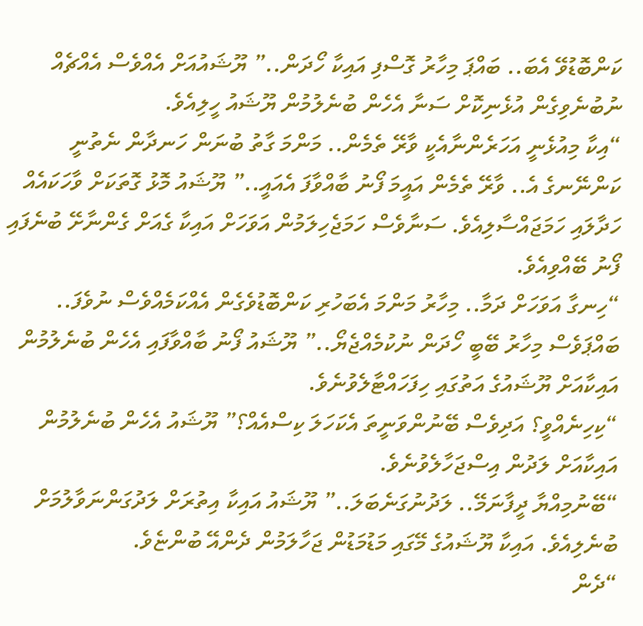ކަންބޮޑުވޭ އެބަ.. ބައްޕަ މިހާރު ގޮސްފި އައިކާ ހޯދަން..” ޔޫޝައުއަށް އެއްވެސް އެއްޗެއް ނުބުނެވިގެން އުޅެނިކޮށް ސަނާ އެހެން ބުނެލުމުން ޔޫޝައު ހީލިއެވެ.
“އިކާ މިއުޅެނީ އަހަރެންނާއެކީ ވާރޭ ތެމެން.. މަންމަ ގާތު ބުނަން ހަނދާން ނެތުނީ ކަންނޭނގެ އެ.. ވާރޭ ތެމެން އައީމަ ފޯނު ބާއްވާފަ އެއައީ..” ޔޫޝައު މޮޅު ގޮތަކަށް ވާހަކައެއް ހަދާލައި ހަމަޖައްސާލިއެވެ. ސަނާވެސް ހަމަޖެހިލަމުން އަވަހަށް އައިކާ ގެއަށް ގެންނާށޭ ބުނެފައި ފޯނު ބޭއްވިއެވެ.
“ހިނގާ އަވަހަށް ދަމާ.. މިހާރު މަންމަ އެބަހުރި ކަންބޮޑުވެގެން އެއްކަމެއްވެސް ނުވެފަ.. ބައްޕަވެސް މިހާރު ބޭބީ ހޯދަން ނުކުމެއްޖެޔޯ..” ޔޫޝައު ފޯނު ބާއްވާފައި އެހެން ބުނެލުމުން އައިކާއަށް ޔޫޝައުގެ އަތުގައި ހިފަހައްޓާލެވުނެވެ.
“ކިހިނެއްވީ؟ އަދިވެސް ބޭނުންވަނީތަ އެކަހަލަ ކިސްއެއް؟” ޔޫޝައު އެހެން ބުނެލުމުން އައިކާއަށް ލަދުން އިސްޖަހާލެވުނެވެ.
“ބޭނުމިއްޔާ ދީފާނަމޭ.. ލަދުނުގަނެބަލަ..” ޔޫޝައު އައިކާ އިތުރަށް ލަދުގަންނަވާލުމަށް ބުނެލިއެވެ. އައިކާ ޔޫޝައުގެ މޭގައި މަޑުމަޑުން ޖަހާލަމުން ދެންއޭ ބުންޏެވެ.
“ދެން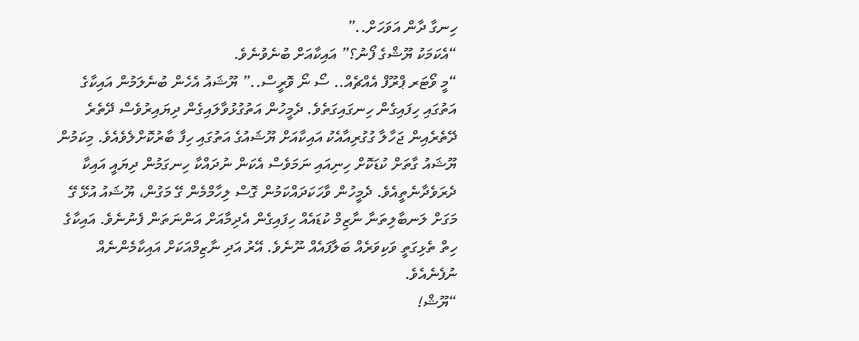ހިނގާ ދާން އަވަހަށް..”
“އެކަމަކު ޔޫޝްގެ ފޯނު؟” އައިކާއަށް ބުނެވުނެވެ.
“މީ ވޯޓަރ ޕްރޫފް އެއްޗެއް.. ސޯ ނޯ ވޮރީސް..” ޔޫޝައު އެހެން ބުނެލަމުން އައިކާގެ އަތުގައި ހިފައިގެން ހިނގައިގަތެވެ. ދެމީހުން އަތުގުޅުވާލައިގެން ދިޔައިރުވެސް ދޭތެރެ ދޭތެރެއިން ޖަހާލާ ގުގުރިއާއެކު އައިކާއަށް ޔޫޝައުގެ އަތުގައި ހިފާ ބާރުކޮށްލެވެއެވެ. މިކަމުން ޔޫޝައު ގާތަށް ކުޑަކޮށް ހިނިއައި ނަމަވެސް އެކަން ނުދައްކާ ހިނގަމުން ދިޔައީ އައިކާ ދެރަވެދާނެތީއެވެ. ދެމީހުން ވާހަކަދައްކަމުން ގޮސް ލިހާމްމެން ގޭ މަގުން، ޔޫޝައު އުޅޭ ގޭ މަގަށް ލަނބާލިތަނާ ނާޒިމް ކުޑައެއް ހިފައިގެން އެދިމާއަށް އަންނަތަން ފެނުނެވެ. އައިކާގެ ހިތް ތެޅިގަތީ ވަކިވަރެއް ބަލާފައެއް ނޫނެވެ. އޭރު އަދި ނާޒިމްއަކަށް އައިކާމެންނެއް ނުފެނެއެވެ.
“ޔޫޝް!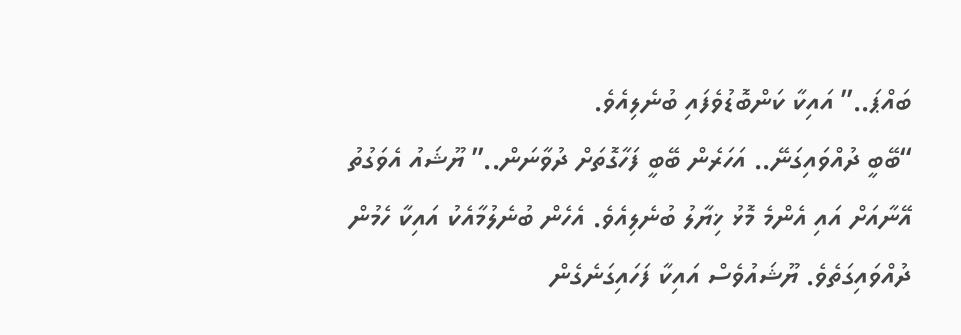ބައްޕަ..” އައިކާ ކަންބޮޑުވެފައި ބުނެލިއެވެ.
“ބޭބީ ދުއްވައިގަނޭ.. އަހަރެން ބޭބީ ފަހާގޮތަށް ދުވާނަން..” ޔޫޝައު އެވަގުތު އޭނާއަށް އައި އެންމެ މޮޅު ޚިޔާލު ބުނެލިއެވެ. އެހެން ބުނެލުމާއެކު އައިކާ ހެމުން ދުއްވައިގަތެވެ. ޔޫޝައުވެސް އައިކާ ފަހައިގަނެގެން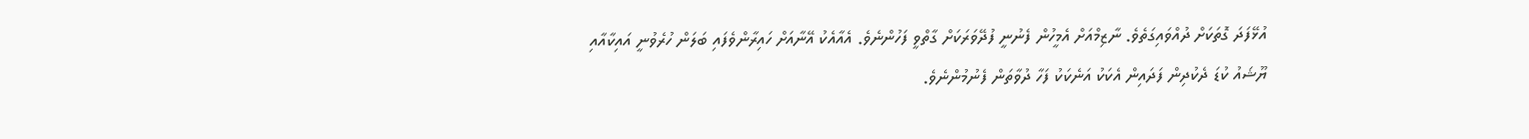އުޅޭފަދަ ގޮތަކަށް ދުއްވައިގަތެވެ. ނާޒިމްއަށް އެމީހުން ފެނުނީ ފުދޭވަރަކަށް ގާތްވީ ފަހުންނެވެ. އެއާއެކު އޭނާއަށް ހައިރާންވެފައި ބަލަން ހުރެވުނީ އައިކާއާއި ޔޫޝައު ކުޑަ ދެކުދިން ފަދައިން އެކަކު އަނެކަކު ފަހާ ދުވާތަން ފެނުމުންނެވެ.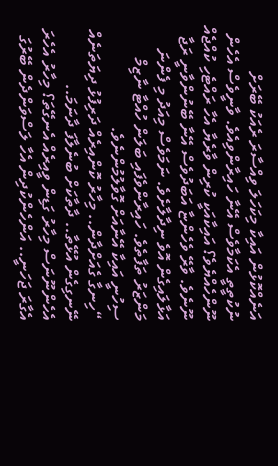އަނެއްކޮޅުން އައިކާ މިކަހަލަ ވިއްސާރަ ރެއަކު ބޭރަށް ނުކުތީތީ އެކަމާވެސް އޭނާ ހައިރާންވިއެވެ. ވާނީވެސް އެހެން ނޫންހެއްޔެވެ؟ އައިކާއަކީ ކުރިން ވާރެޔާ އެހާ ރައްޓެހި ކުއްޖެއް ނޫނެވެ. ވާރޭ ވެހެންޏާ އަބަދުވެސް އޭނާ ބޭނުންވާނީ ރަޖާ އަޅާލައިގެން އޮވެ ނިދާލާށެވެ. ނަމަވެސް މިއަދު މި ފެންނަ މަންޒަރު ތަފާތެވެ. ހައިރާންވެފައި ބަލަން ހުއްޓާ ނާޒިމް ސިހުނީ އައިކާ އޭނާއަށް ގޮވާލުމުންނެވެ.
“ހިނގާ ގެއަށްދާން.. މިހާރު ކޮންއިރެއް ދަރިފުޅު ދިޔަތަނެއް ނޭނގިގެން އުޅޭތާ.. ދާތާކަށް ބުނެލާފަ ދާނަމަ.. އެހެންނޫނަސް މިހާރު ގަޑިން ވީއިރެއް އެނގޭތަ؟ މިހާރު އެހެރަ އެގާރަ ޖަހަނީ.. އަންހެންކުދިން އެހާ ލަސްވަންދެން ބޭރުގަ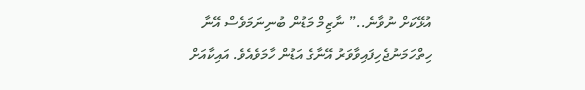އުޅޭކަށް ނުވާނެ..” ނާޒިމް މަޑުން ބުނިނަމަވެސް އޭނާ ހިތްހަމަނުޖެހިފައިވާވަރު އޭނާގެ އަޑުން ހާމަވެއެވެ. އައިކާއަށް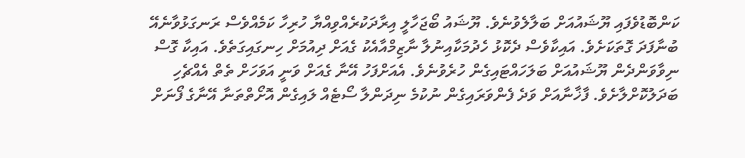ކަންބޮޑުވެފައި ޔޫޝައުއަށް ބަލާލެވުނެވެ. ޔޫޝައު ބޯޖަހާލީ އިރާދަކުރެއްވިއްޔާ ހުރިހާ ކަމެއްވެސް ރަނގަޅުވާނެއޭ ބުނާފަދަ ގޮތަކަށެވެ. އައިކާވެސް ދެކޮޅު ހެދުމަކާއިނުލާ ނާޒިމްއާއެކު ގެއަށް ދިއުމަށް ހިނގައިގަތެވެ. އައިކާ ގޮސް ނިވާވަންދެން ޔޫޝައުއަށް ބަލަހައްޓައިގެން ހުރެވުނެވެ. އެއަށްފަހު އޭނާ ގެއަށް ވަނީ އަވަހަށް ތެތް އެއްޗެހި ބަދަލުކޮށްލާށެވެ. ފާޚާނާއަށް ވަދެ ފެންވަރައިގެން ނުކުމެ ނިދަންލާ ސޯޓެއް ލައިގެން އޮށޯތްތަނާ އޭނާގެ ފޯނަށް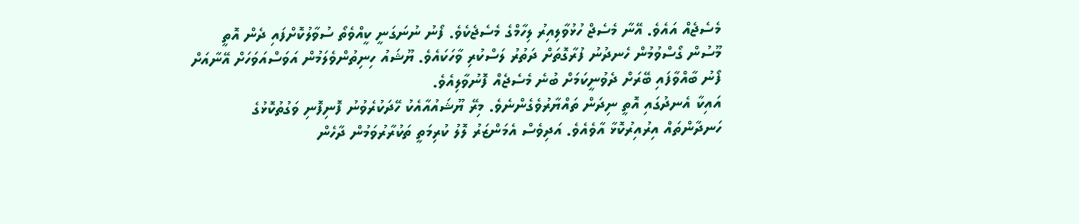މެސެޖެއް އައެވެ. އޭނާ މެސެޖް ހުޅުވާލިއިރު ލިހާމްގެ މެސެޖެކެވެ. ފޯނު ނުނަގަނީ ކީއްވެތޯ ސުވާލުކޮށްފައި ދެން އޮތީ މޫސުން ގޯސްވުމުން ހެނދުނު ފުރާގޮތަށް ދަތުރު ލަސްކުރި ވާހަކައެވެ. ޔޫޝައު ހިނިތުންވެލަމުން އަވަސްއަވަހަށް އޭނާއަށް ފޯނު ބާއްވާފައި ބޭރަށް ދެވުނީކަމަށް ބުނެ މެސެޖެއް ފޮނުވާލިއެވެ.
އައިކާ އެނދުގައި އޮތީ ނިދަން ތައްޔާރުވެގެންނެވެ. މިރޭ ޔޫޝައުއާއެކު ހޭދަކުރެވުނު ފޮނިފޮނި ވަގުތުކޮޅުގެ ހަނދާންތައް އިރުއިރުކޮޅާ އާވެއެވެ. އަދިވެސް އެމަންޒަރު ލޮލު ކުރިމަތީ ތަކުރާރުވަމުން ދާހެން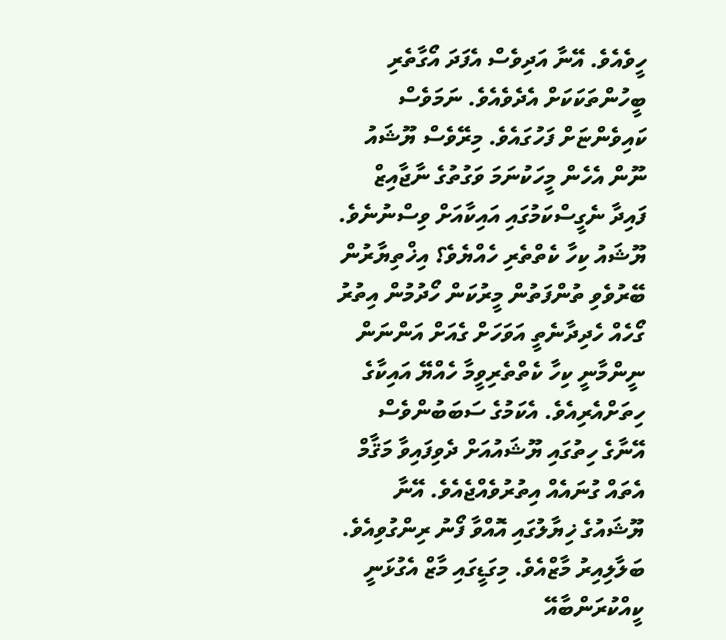ހީވެއެވެ. އޭނާ އަދިވެސް އެފަދަ އޯގާތެރި ބީހުންތަކަކަށް އެދެވެއެވެ. ނަމަވެސް ކައިވެންޏަށް ފަހުގައެވެ. މިރޭވެސް ޔޫޝައު ނޫން އެހެން މީހަކުނަމަ ވަގުތުގެ ނާޖާއިޒް ފައިދާ ނެގީސްކަމުގައި އައިކާއަށް ވިސްނުނެވެ. ޔޫޝައު ކިހާ ކެތްތެރި ހެއްޔެވެ؟ އިޚްތިޔާރުން ބޭރުވެވި ތުންފަތުން މީރުކަން ހޯދުމުން އިތުރު ގޯހެއް ހެދިދާނެތީ އަވަހަށް ގެއަށް އަންނަން ނީންމާނީ ކިހާ ކެތްތެރިވީމާ ހެއްޔޭ އައިކާގެ ހިތަށްއެރިއެވެ. އެކަމުގެ ސަބަބުންވެސް އޭނާގެ ހިތުގައި ޔޫޝައުއަށް ދެވިފައިވާ މަޤާމް އެތައް ގުނައެއް އިތުރުވެއްޖެއެވެ. އޭނާ ޔޫޝައުގެ ޚިޔާލުގައި އޮއްވާ ފޯނު ރިންގުވިއެވެ. ބަލާލިއިރު މާޒްއެވެ. މިގަޑީގައި މާޒް އެގުޅަނީ ކީއްކުރަންބާއޭ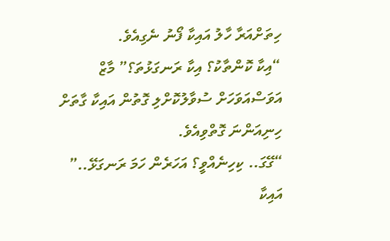ހިތަށްއަރާ ހާލު އައިކާ ފޯނު ނެގިއެވެ.
“އިކާ ކޮންތާކު؟ އިކާ ރަނގަޅުތަ؟” މާޒް އަވަސްއަވަހަށް ސުވާލުކޮށްލި ގޮތުން އައިކާ ގާތަށް ހިނިއަންނަ ގޮތްވިއެވެ.
“ގޭގަ.. ކިހިނެއްވީ؟ އަހަރެން ހަމަ ރަނގަޅޭ..” އައިކާ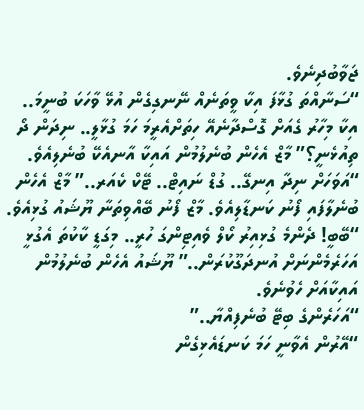ޖަވާބުދިނެވެ.
“ސަނާއްތަ ގުޅާފަ އިކާ ވީތަނެއް ނޭނގިގެން އުޅޭ ވާހަކަ ބުނީމަ.. އިކާ މިހާރު ގެއަށް ގޮސްދާނެއޭ ހިތަށްއެރީމަ ހަމަ ގުޅާލީ.. ނިދަން ދޯ ތިއުޅެނީ؟” މާޒް އެހެން ބުނެލުމުން އައިކާ އާނއެކޭ ބުނެލިއެވެ.
“އަވަހަށް ނިދާ އިނގޭ.. ގުޑް ނައިޓް.. ޓޭކް ކެއަރ..” މާޒް އެހެން ބުނެލާފައި ފޯނު ކަނޑާލިއެވެ. މާޒް ފޯނު ބޭއްވިތަނާ ޔޫޝައު ގުޅިއެވެ.
“ބޭބީ! ދެންމެ ގުޅިއިރު ކޯލް ވެއިޓިންގަ ހުރީ.. މިގަޑީ ކާކުތަ އެގުޅީ އަހަރެމެންނަށް އުނދަގޫކުރަން..” ޔޫޝައު އެހެން ބުނެލުމުން އައިކާއަށް ހެވުނެވެ.
“އަހަރެންގެ ބިޓޭ ބުނެފިއްޔާ..”
“އޭރުން އެވާނީ ހަމަ ކަނޑައެޅިގެން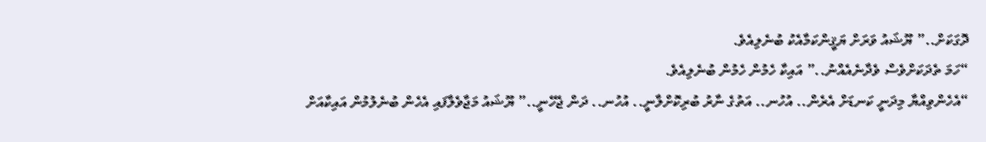ދޮގަކަށް..” ޔޫޝައު ވަރަށް ޔަޤީންކަމާއެކު ބުނެލިއެވެ.
“ހަމަ ތެދަކަށްވެސް ވެދާނެއެއްނު..” އައިކާ ހެމުން ހެމުން ބުނެލިއެވެ.
“އެހެންވިއްޔާ މިދަނީ ކަނޑަށް އެރެން.. އުހުނ.. އަތުގެ ނާރު ބުރިކޮށްލާނީ.. އުހުނ.. ދަން ޖެހޭނީ..” ޔޫޝައު މަޖާވެލާފައި އެހެން ބުނެލުމުން އައިކާއަށް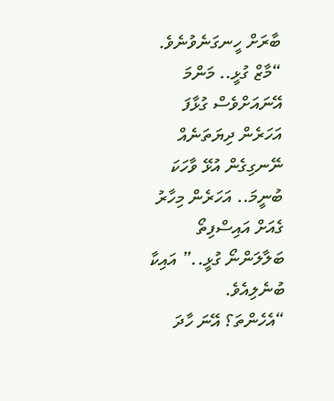ބާރަށް ހީނގަނެވުނެވެ.
“މާޒް ގުޅީ.. މަންމަ އޭނައަށްވެސް ގުޅާފަ އަހަރެން ދިޔަތަނެއް ނޭނގިގެން އުޅޭ ވާހަކަ ބުނީމަ.. އަހަރެން މިހާރު ގެއަށް އައިސްފިތޯ ބަލާލަންނޯ ގުޅީ..” އައިކާ ބުނެލިއެވެ.
“އެހެންތަ؟ އޭނަ ހާދަ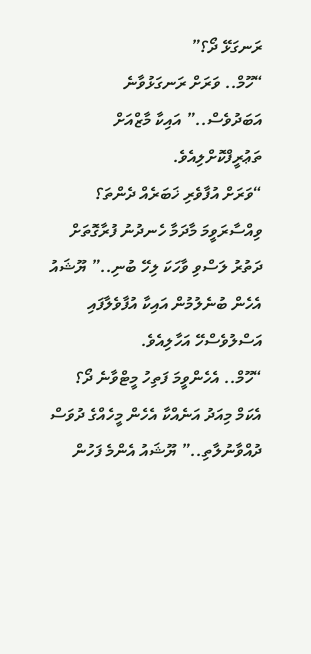ރަނގަޅޭ ދޯ؟”
“ހޫމް.. ވަރަށް ރަނގަޅުވާނެ އަބަދުވެސް..” އައިކާ މާޒްއަށް ތަޢުރީފްކޮށްލިއެވެ.
“ވަރަށް އުފާވެރި ޚަބަރެއް ދެންތަ؟ ވިއްސާރަވީމަ މާދަމާ ހެނދުނު ފުރާގޮތަށް ދަތުރު ލަސްވި ވާހަކަ ލިހޭ ބުނި..” ޔޫޝައު އެހެން ބުނެލުމުން އައިކާ އުފާވެލާފައި އަސްލުވެސްހޭ އަހާލިއެވެ.
“ހޫމް.. އެހެންވީމަ ފަތިހު މީޓްވާނެ ދޯ؟ އެކަމް މިއަދު އަނެއްކާ އެހެން މީހެއްގެ ދުވަސް ދުއްވާނުލާތި..” ޔޫޝައު އެންމެ ފަހުން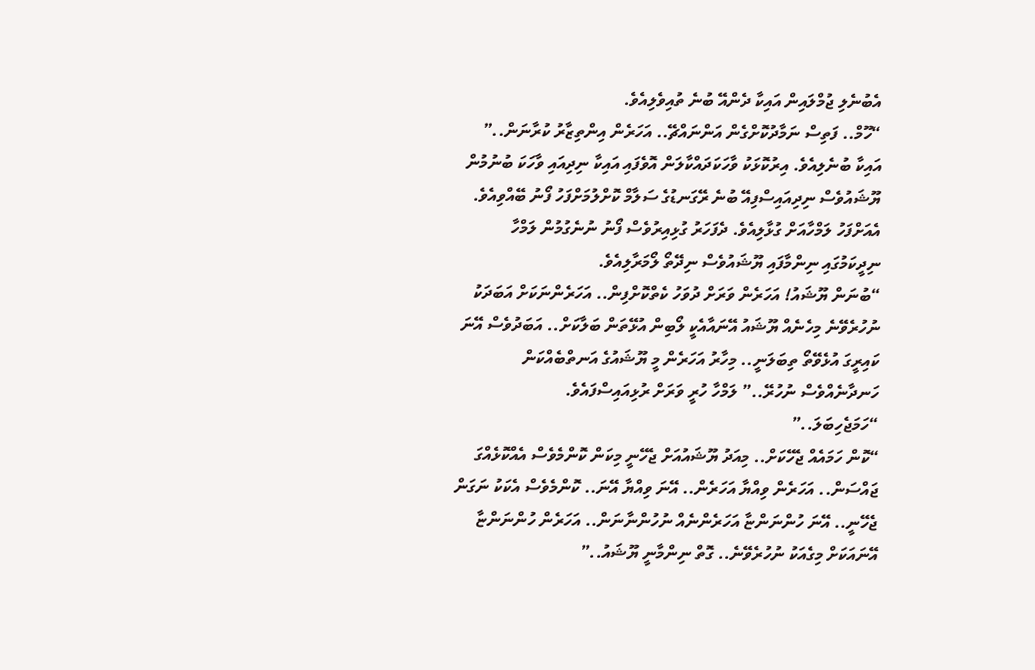އެބުނެލި ޖުމްލައިން އައިކާ ދެންއޭ ބުނެ ތުއިވެލިއެވެ.
“ހޫމް.. ފަތިސް ނަމާދުކޮށްގެން އަންނައްޗޭ.. އަހަރެން އިންތިޒާރު ކުރާނަން..” އައިކާ ބުނެލިއެވެ. އިރުކޮޅަކު ވާހަކަދައްކާލަން އޮވެފައި އައިކާ ނިދިއައި ވާހަކަ ބުނުމުން ޔޫޝައުވެސް ނިދިއައިސްފިއޭ ބުނެ ރޭގަނޑުގެ ސަލާމް ކޮށްލުމަށްފަހު ފޯނު ބޭއްވިއެވެ. އެއަށްފަހު ލަމްހާއަށް ގުޅާލިއެވެ. ދެފަހަރު ގުޅިއިރުވެސް ފޯނު ނުނެގުމުން ލަމްހާ ނިދީކަމުގައި ނިންމާފައި ޔޫޝައުވެސް ނިދޭތޯ ލޯމަރާލިއެވެ.
“ބުނަން ޔޫޝައު! އަހަރެން ވަރަށް ދުވަހު ކެތްކޮށްފިން.. އަހަރެންނަކަށް އަބަދަކު ނުހުރެވޭނެ މިހެނެއް ޔޫޝައު އޭނައާއެކީ ލޯބިން އުޅޭތަން ބަލާކަށް.. އަބަދުވެސް އޭނަ ކައިރީގަ އުޅެވޭތޯ ތިބަލަނީ.. މިހާރު އަހަރެން މީ ޔޫޝައުގެ އަނތްބެއްކަން ހަނދާނެއްވެސް ނުހުރޭ..” ލަމްހާ ހުރީ ވަރަށް ރުޅިއައިސްފައެވެ.
“ހަމަޖެހިބަލަ..”
“ކޮން ހަމައެއް ޖެހޭކަށް.. މިއަދު ޔޫޝައުއަށް ޖެހޭނީ މިކަން ކޮންމެވެސް އެއްކޮޅެއްގަ ޖައްސަން.. އަހަރެން ވިއްޔާ އަހަރެން.. އޭނަ ވިއްޔާ އޭނަ.. ކޮންމެވެސް އެކަކު ނަގަން ޖެހޭނީ.. އޭނަ ހުންނަންޏާ އަހަރެންނެއް ނުހުންނާނަން.. އަހަރެން ހުންނަންޏާ އޭނައަކަށް މިގެއަކު ނުހުރެވޭނެ.. ގޮތް ނިންމާނީ ޔޫޝައު..”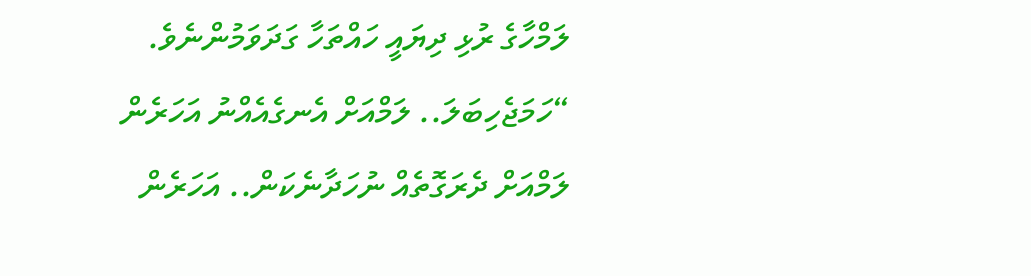ލަމްހާގެ ރުޅި ދިޔައީ ހައްތަހާ ގަދަވަމުންނެވެ.
“ހަމަޖެހިބަލަ.. ލަމްއަށް އެނގެއެއްނު އަހަރެން ލަމްއަށް ދެރަގޮތެއް ނުހަދާނެކަން.. އަހަރެން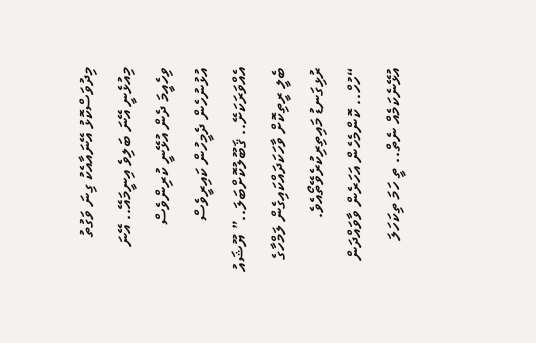މިދުވަސްކޮޅު އޭނައާއެކު ގިނަ ވަގުތު މިއުޅެނީ އޭނަ ބަލިވެ އިނީމައޭ.. އޭނަ ވިހެއީމަ ދެން އުޅޭނީ ކުރިންވެސް އުޅުނުހެން ދެމީހުން ކައިރީވެސް އެއްވަރަކަށޭ.. ޤަބޫލުކޮށްބަލަ..” ޔޫޝައު ބެލީ ރީތިކޮށް ވާހަކަދައްކައިގެން ލަމްހާގެ ރުޅިގަނޑު މައިތިރިކުރެވޭތޯއެވެ.
“ހުހް.. ކޮންމެހެން އަހަރެން ވާވައްދަން އުޅޭނެކަމެއް ނެތް.. ތީ ހަމަ ތިކަހަލަ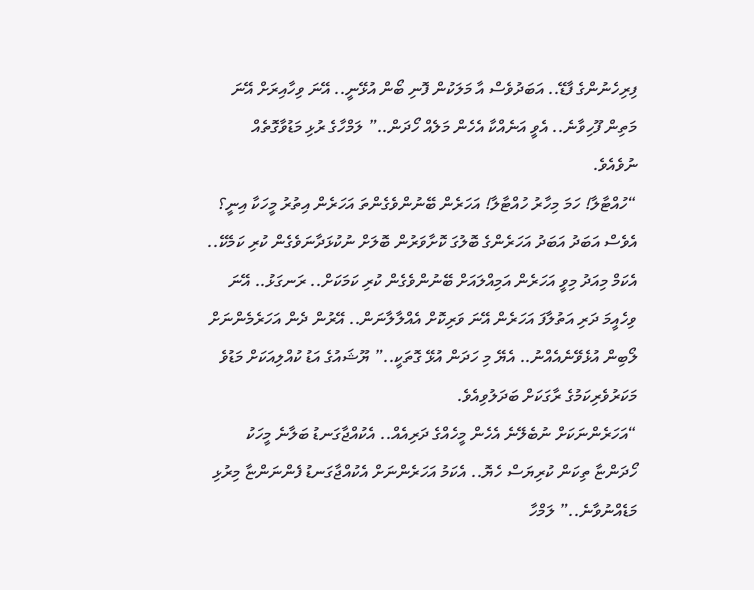ފިރިހެނުންގެ ފާޑޭ.. އަބަދުވެސް އާ މަލަކުން ފޮނި ބޯން އުޅޭނީ.. އޭނަ ވިހާއިރަށް އޭނަ މަތިން ފޫހިވާނެ.. އެވީ އަނެއްކާ އެހެން މަލެއް ހޯދަން..” ލަމްހާގެ ރުޅި މަޑުވާގޮތެއް ނުވެއެވެ.
“ހުއްޓާލާ! ހަމަ މިހާރު ހުއްޓާލާ! އަހަރެން ބޭނުންވެގެންތަ އަހަރެން އިތުރު މީހަކާ އިނީ؟ އެވެސް އަބަދު އަބަދު އަހަރެންގެ ބޮލުގަ ކޮށާވަރުން ބޮލަށް ނުކުޅަދާނަވެގެން ކުރި ކަމެކޭ.. އެކަމް މިއަދު މިވީ އަހަރެން އަމިއްލައަށް ބޭނުންވެގެން ކުރި ކަމަކަށް.. ރަނގަޅު.. އޭނަ ވިހެއީމަ ދަރި އަތުލާފަ އަހަރެން އޭނަ ވަރިކޮށް އެއްލާލާނަން.. އޭރުން ދެން އަހަރެމެންނަށް ލޯބިން އުޅެވޭނެއެއްނު.. އެޔޭ މި ހަދަން އުޅޭ ގޮތަކީ..” ޔޫޝައުގެ އަޑު ކުއްލިއަކަށް މަޑުވެ މަކަރުވެރިކަމުގެ ރާގަކަށް ބަދަލުވިއެވެ.
“އަހަރެންނަކަށް ނުބެލޭނެ އެހެން މީހެއްގެ ދަރިއެއް.. އެކުއްޖާގަނޑު ބަލާނެ މީހަކު ހޯދަންޏާ ތިކަން ކުރިޔަސް ހެޔޮ.. އެކަމު އަހަރެންނަށް އެކުއްޖާގަނޑު ފެންނަންޏާ މިރުޅި މަޑެއްނުވާނެ..” ލަމްހާ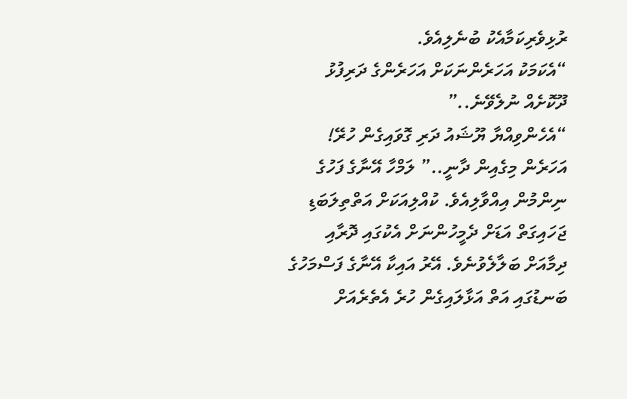ރުޅިވެރިކަމާއެކު ބުނެލިއެވެ.
“އެކަމަކު އަހަރެންނަކަށް އަހަރެންގެ ދަރިފުޅު ދޫކޮށެއް ނުލެވޭނެ..”
“އެހެންވިއްޔާ ޔޫޝައު ދަރި ގޮވައިގެން ހުރޭ! އަހަރެން މިގެއިން ދާނީ..” ލަމްހާ އޭނާގެ ފަހުގެ ނިންމުން އިއްވާލިއެވެ. ކުއްލިއަކަށް އަތްތިލަބަޑި ޖަހައިގަތް އަޑަށް ދެމީހުންނަށް އެކުގައި ދޮރާއި ދިމާއަށް ބަލާލެވުނެވެ. އޭރު އައިކާ އޭނާގެ ފަސްމަހުގެ ބަނޑުގައި އަތް އަޅާލައިގެން ހުރެ އެތެރެއަށް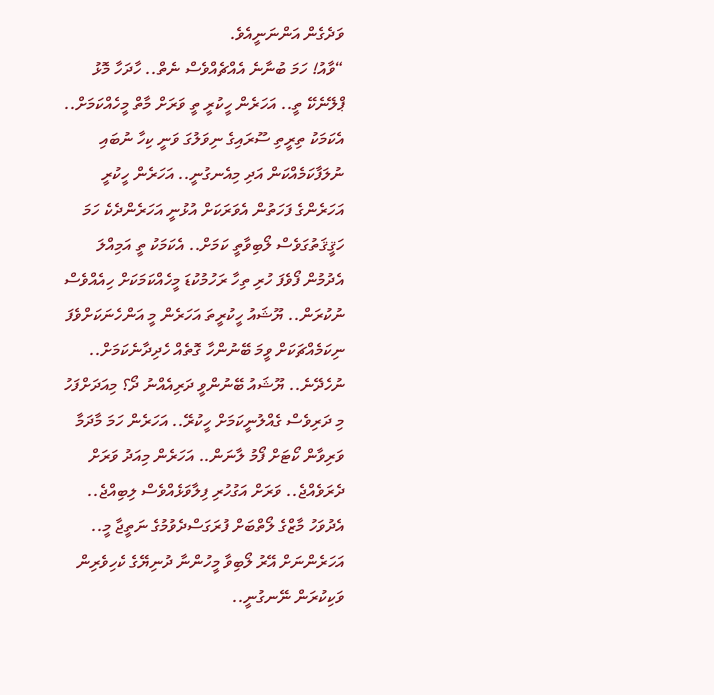ވަދެގެން އަންނަނީއެވެ.
“ވާއު! ހަމަ ބުނާނެ އެއްޗެއްވެސް ނެތް.. ހާދަހާ މޮޅު ޕްލޭނެކޭ ތީ.. އަހަރެން ހީކުރީ ތީ ވަރަށް މާތް މީހެއްކަމަށް.. އެކަމަކު ތިރީތި ސޫރައިގެ ނިވަލުގަ ވަނީ ކިހާ ނުބައި ނުލަފާކަމެއްކަން އަދި މިއެނގުނީ.. އަހަރެން ހީކުރީ އަހަރެންގެ ފަހަތުން އެވަރަކަށް އުޅުނީ އަހަރެންދެކެ ހަމަ ހަޤީޤަތުގަވެސް ލޯބިވާތީ ކަމަށް.. އެކަމަކު ތީ އަމިއްލަ އެދުމުން ފޯވެފަ ހުރި ތިހާ ރަހުމުކުޑަ މީހެއްކަމަކަށް ހިއެއްވެސް ނުކުރަން.. ޔޫޝައު ހީކުރީތަ އަހަރެން މީ އަންހެނަކަށްވެފަ ނިކަމެއްޗަކަށް ވީމަ ބޭނުންހާ ގޮތެއް ހެދިދާނެކަމަށް.. ނުހެދޭނެ.. ޔޫޝައު ބޭނުންވީ ދަރިއެއްނު ދޯ؟ މިއަދަށްފަހު މި ދަރިވެސް ގެއްލުނީކަމަށް ހީކުރޭ.. އަހަރެން ހަމަ މާދަމާ ވަރިވާން ކޯޓަށް ފޯމު ލާނަން.. އަހަރެން މިއަދު ވަރަށް ދެރަވެއްޖެ.. ވަރަށް އަގުހުރި ފިލާވަޅެއްވެސް ލިބިއްޖެ.. އެދުވަހު މާޒްގެ ލޯތްބަށް ފުރަގަސްދެވުމުގެ ނަތީޖާ މީ.. އަހަރެންނަށް އޭރު ލޯބިވާ މީހުންނާ ދުނިޔޭގެ ކެހިވެރިން ވަކިކުރަން ނޭނގުނީ..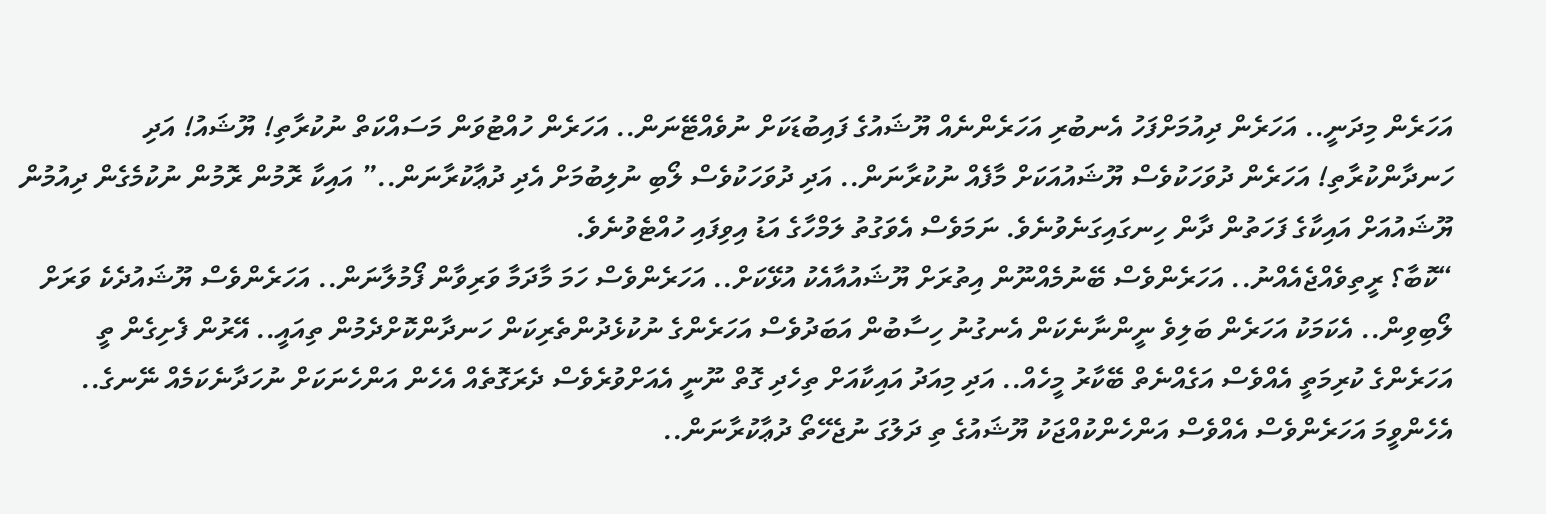އަހަރެން މިދަނީ.. އަހަރެން ދިއުމަށްފަހު އެނބުރި އަހަރެންނެއް ޔޫޝައުގެ ފައިބުޑަކަށް ނުވެއްޓޭނަން.. އަހަރެން ހުއްޓުވަން މަސައްކަތް ނުކުރާތި! ޔޫޝައު! އަދި ހަނދާންކުރާތި! އަހަރެން ދުވަހަކުވެސް ޔޫޝައުއަކަށް މާފެއް ނުކުރާނަން.. އަދި ދުވަހަކުވެސް ލޯބި ނުލިބުމަށް އެދި ދުޢާކުރާނަން..” އައިކާ ރޮމުން ރޮމުން ނުކުމެގެން ދިއުމުން ޔޫޝައުއަށް އައިކާގެ ފަހަތުން ދާން ހިނގައިގަނެވުނެވެ. ނަމަވެސް އެވަގުތު ލަމްހާގެ އަޑު އިވިފައި ހުއްޓެވުނެވެ.
“ކޮބާ؟ ރީތިވެއްޖެއެއްނު.. އަހަރެންވެސް ބޭނުމެއްނޫން އިތުރަށް ޔޫޝައުއާއެކު އުޅޭކަށް.. އަހަރެންވެސް ހަމަ މާދަމާ ވަރިވާން ފޯމުލާނަން.. އަހަރެންވެސް ޔޫޝައުދެކެ ވަރަށް ލޯބިވިން.. އެކަމަކު އަހަރެން ބަލިވެ ނީންނާނެކަން އެނގުނު ހިސާބުން އަބަދުވެސް އަހަރެންގެ ނުކުޅެދުންތެރިކަން ހަނދާންކޮށްދެމުން ތިއައީ.. އޭރުން ފެށިގެން ތީ އަހަރެންގެ ކުރިމަތީ އެއްވެސް އަގެއްނެތް ބޭކާރު މީހެއް.. އަދި މިއަދު އައިކާއަށް ތިހެދި ގޮތް ނޫނީ އެއަށްވުރެވެސް ދެރަގޮތެއް އެހެން އަންހެނަކަށް ނުހަދާނެކަމެއް ނޭނގެ.. އެހެންވީމަ އަހަރެންވެސް އެއްވެސް އަންހެންކުއްޖަކު ޔޫޝައުގެ ތި ދަލުގަ ނުޖެހޭތޯ ދުޢާކުރާނަން..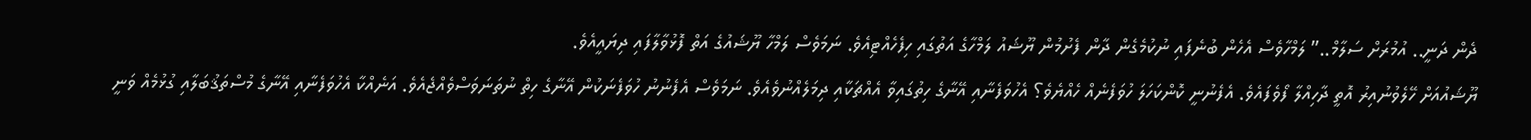ދެން ދަނީ.. އުމުރަށް ސަލާމް..” ލަމްހާވެސް އެހެން ބުނެފައި ނުކުމެގެން ދާން ފެށުމުން ޔޫޝައު ލަމްހާގެ އަތުގައި ހިފެހެއްޓިއެވެ. ނަމަވެސް ލަމްހާ ޔޫޝައުގެ އަތް ފޮޅުވާލާފައި ދިޔައީއެވެ.
ޔޫޝައުއަށް ހޭލެވުނުއިރު އޮތީ ދާހިއްލާ ފޯވެފައެވެ. އެފެނުނީ ކޮންކަހަލަ ހުވަފެނެއް ހެއްޔެވެ؟ އެހުވަފެނާއި އޭނާގެ ހިތުގައިވާ އެއްޗަކާއި ދިމަލެއްނުވެއެވެ. ނަމަވެސް އެފެނުނު ހުވަފެނަކުން އޭނާގެ ހިތް ނުތަނަވަސްވެއްޖެއެވެ. އަނެއްކާ އެހުވަފެނާއި އޭނާގެ މުސްތަޤުބަލާއި ގުޅުމެއް ވަނީ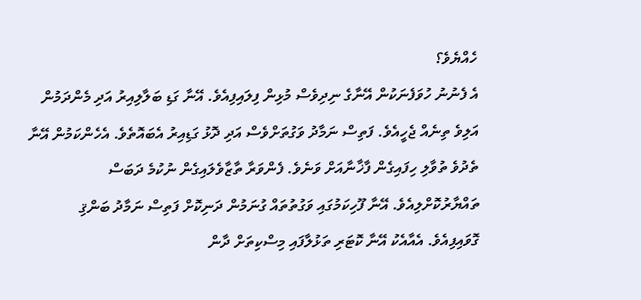ހެއްޔެވެ؟
އެ ފެނުނު ހުވަފެނަކުން އޭނާގެ ނިދިވެސް މުޅިން ފިލައިފިއެވެ. އޭނާ ގަޑި ބަލާލިއިރު އަދި މެންދަމުން އަލިވެ ތިނެއް ޖެހީއެވެ. ފަތިސް ނަމާދު ވަގުތަށްވެސް އަދި ދޮޅު ގަޑިއިރު އެބައޮތެވެ. އެހެންކަމުން އޭނާ ތެދުވެ ތުވާލި ހިފައިގެން ފާޚާނާއަށް ވަނެވެ. ފެންވަރާ ތާޒާވެލައިގެން ނުކުމެ ދަބަސް ތައްޔާރުކޮށްލިއެވެ. އޭނާ ފޫހިކަމުގައި ވަގުތުތައް ގުނަމުން ދަނިކޮށް ފަތިސް ނަމާދު ބަންޤި ގޮވައިފިއެވެ. އެއާއެކު އޭނާ ކޮޓަރި ތަޅުލާފައި މިސްކިތަށް ދާން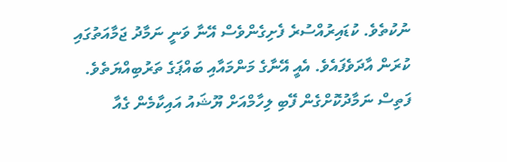ނުކުތެވެ. ކުޑައިރުއްސުރެ ފެށިގެންވެސް އޭނާ ވަނީ ނަމާދު ޖަމާއަތުގައި ކުރަން އާދަވެފައެވެ. އެއީ އޭނާގެ މަންމައާއި ބައްޕަގެ ތަރުބިއްޔަތެވެ.
ފަތިސް ނަމާދުކޮށްގެން ފޭބި ލިހާމްއަށް ޔޫޝައު އައިކާމެން ގެއާ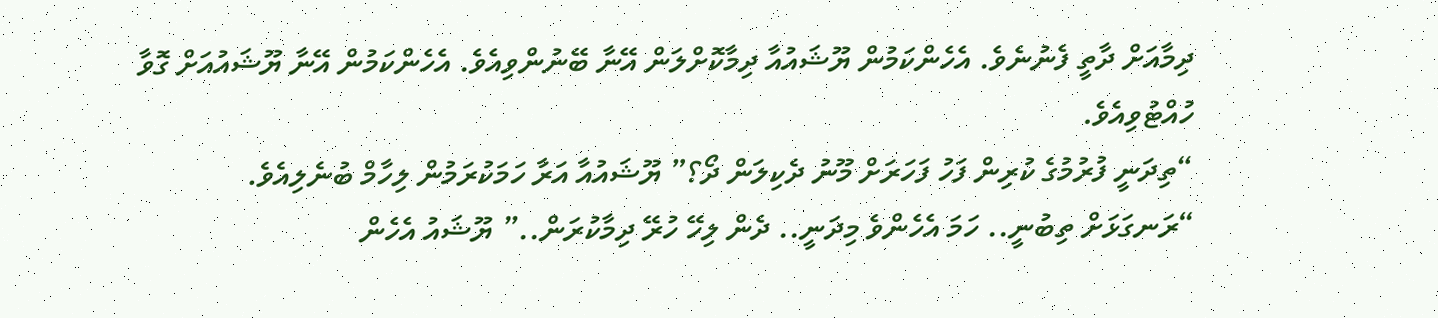ދިމާއަށް ދާތީ ފެނުނެވެ. އެހެންކަމުން ޔޫޝައުއާ ދިމާކޮށްލަން އޭނާ ބޭނުންވިއެވެ. އެހެންކަމުން އޭނާ ޔޫޝައުއަށް ގޮވާ ހުއްޓުވިއެވެ.
“ތިދަނީ ފުރުމުގެ ކުރިން ފަހު ފަހަރަށް މޫނު ދެކިލަން ދޯ؟” ޔޫޝައުއާ އަރާ ހަމަކުރަމުން ލިހާމް ބުނެލިއެވެ.
“ރަނގަޅަށް ތިބުނީ.. ހަމަ އެހެންވެ މިދަނީ.. ދެން ލިހޭ ހުރޭ ދިމާކުރަން..” ޔޫޝައު އެހެން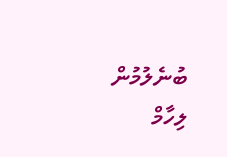ބުނެލުމުން ލިހާމް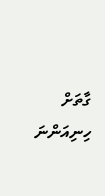ގާތަށް ހިނިއަންނަ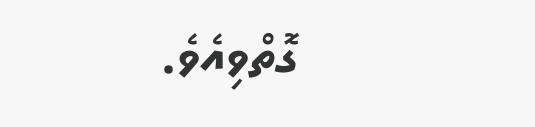ގޮތްވިއެވެ.